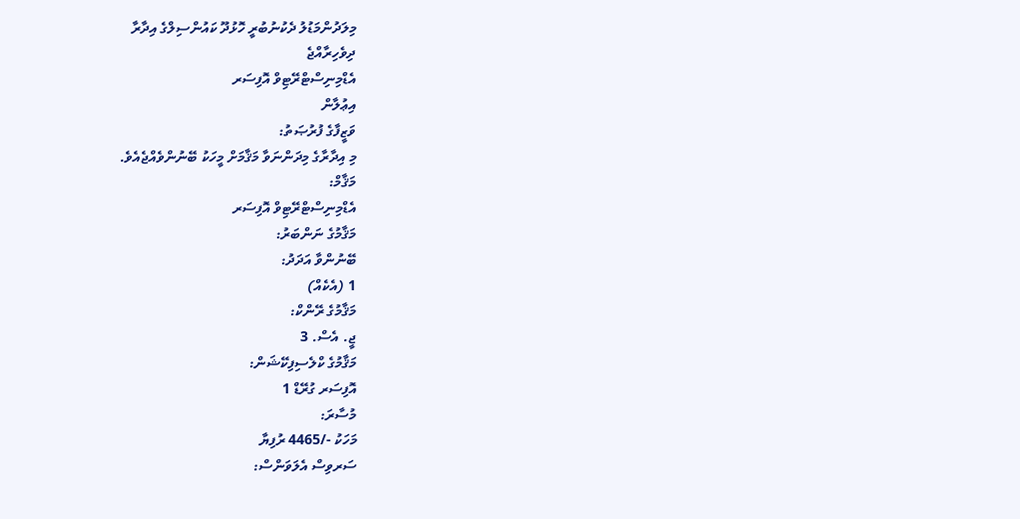މިލަދުންމަޑުލު ދެކުނުބުރީ ހޮޅުދޫ ކައުންސިލްގެ އިދާރާ
ދިވެހިރާއްޖެ
އެޑްމިނިސްޓްރޭޓިވް އޮފިސަރ
އިޢުލާން
ވަޒީފާގެ ފުރުޞަތު:
މި އިދާރާގެ މިދަންނަވާ މަޤާމަށް މީހަކު ބޭނުންވެއްޖެއެވެ.
މަޤާމް:
އެޑްމިނިސްޓްރޭޓިވް އޮފިސަރ
މަޤާމުގެ ނަންބަރު:
ބޭނުންވާ އަދަދު:
1 (އެކެއް)
މަޤާމުގެ ރޭންކް:
ޖީ. އެސް. 3
މަޤާމުގެ ކްލެސިފިކޭޝަން:
އޮފިސަރ ގުރޭޑް 1
މުސާރަ:
މަހަކު -/4465 ރުފިޔާ
ސަރވިސް އެލަވަންސް: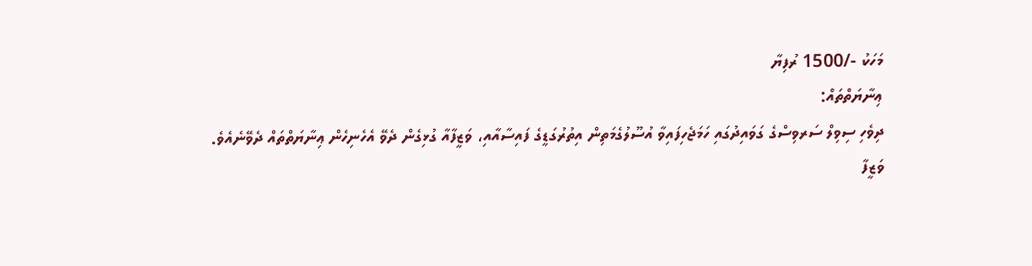މަހަކު -/1500 ރުފިޔާ
ޢިނާޔަތްތައް:
ދިވެހި ސިވިލް ސަރވިސްގެ ގަވައިދުގައި ހަމަޖެހިފައިވާ އުސޫލުގެމަތިން އިތުރުގަޑީގެ ފައިސާއާއި، ވަޒީފާއާ ގުޅިގެން ދެވޭ އެހެނިހެން ޢިނާޔަތްތައް ދެވޭނެއެވެ.
ވަޒީފާ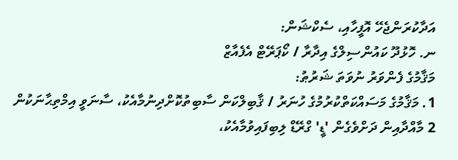އަދާކުރަންޖެހޭ އޮފީހާއި، ސެކްޝަން:
ނ. ހޮޅުދޫ ކައުންސިލްގެ އިދާރާ / ކޯޕަރޭޓް އެފެއާޒް
މަޤާމުގެ ފެންވަރު ނުވަތަ ޝަރުޠު:
1. މަޤާމުގެ މަސައްކަތްކުރުމުގެ ހުނަރު / ޤާބިލްކަން ސާބިތުކޮށްދިނުމާއެކު، ސާނަވީ އިމްތިޙާނަކުން 2 މާއްދާއިން ދަށްވެގެން 'ޑީ' ގްރޭޑް ލިބިފައިވުމާއެކު،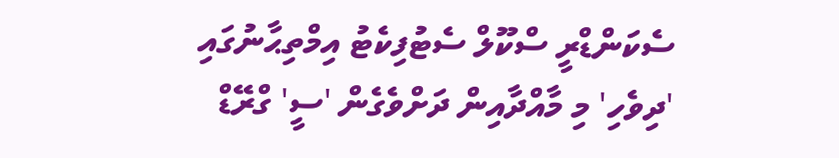ސެކަންޑްރީ ސްކޫލް ސެޓުފިކެޓު އިމްތިޙާނުގައި 'ދިވެހި' މި މާއްދާއިން ދަށްވެގެން 'ސީ' ގްރޭޑް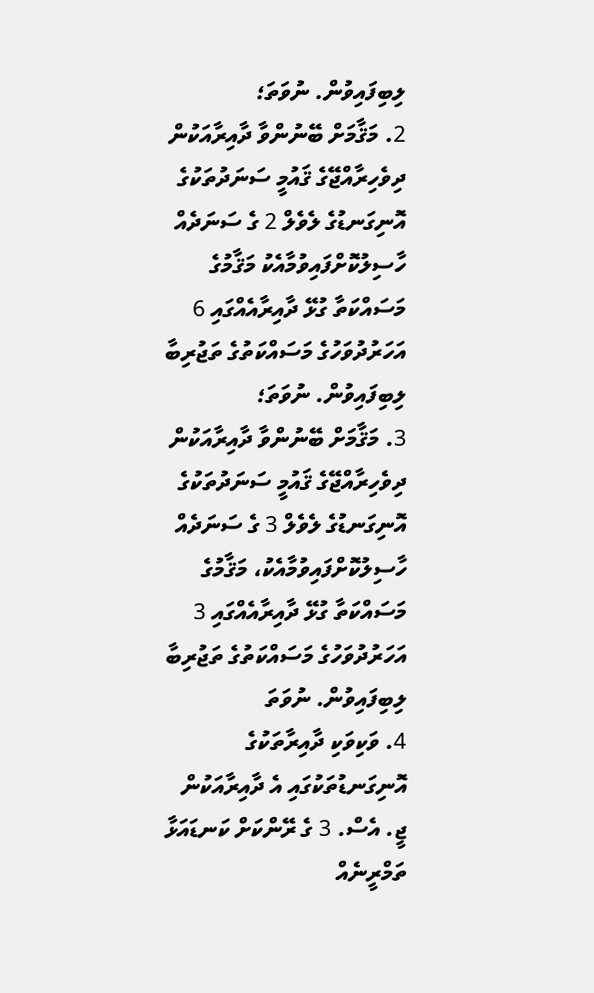ލިބިފައިވުން. ނުވަތަ؛
2. މަޤާމަށް ބޭނުންވާ ދާއިރާއަކުން ދިވެހިރާއްޖޭގެ ޤައުމީ ސަނަދުތަކުގެ އޮނިގަނޑުގެ ލެވެލް 2 ގެ ސަނަދެއް ހާސިލުކޮށްފައިވުމާއެކު މަޤާމުގެ މަސައްކަތާ ގުޅޭ ދާއިރާއެއްގައި 6 އަހަރުދުވަހުގެ މަސައްކަތުގެ ތަޖުރިބާ ލިބިފައިވުން. ނުވަތަ؛
3. މަޤާމަށް ބޭނުންވާ ދާއިރާއަކުން ދިވެހިރާއްޖޭގެ ޤައުމީ ސަނަދުތަކުގެ އޮނިގަނޑުގެ ލެވެލް 3 ގެ ސަނަދެއް ހާސިލުކޮށްފައިވުމާއެކު، މަޤާމުގެ މަސައްކަތާ ގުޅޭ ދާއިރާއެއްގައި 3 އަހަރުދުވަހުގެ މަސައްކަތުގެ ތަޖުރިބާ ލިބިފައިވުން. ނުވަތަ
4. ވަކިވަކި ދާއިރާތަކުގެ އޮނިގަނޑުތަކުގައި އެ ދާއިރާއަކުން ޖީ. އެސް. 3 ގެ ރޭންކަށް ކަނޑައަޅާ ތަމްރީނެއް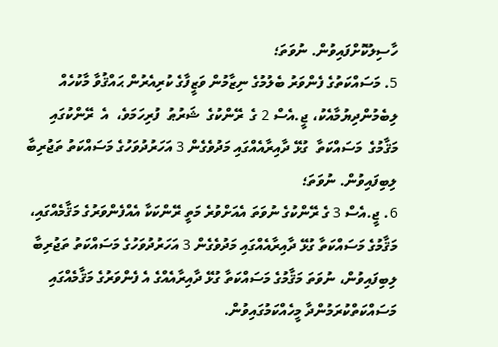ހާސިލުކޮށްފައިވުން. ނުވަތަ؛
5. މަސައްކަތުގެ ފެންވަރު ބެލުމުގެ ނިޒާމުން ވަޒީފާގެ ކުރިއެރުން ޙައްޤުވާ މާކުހެއް ލިބެމުންދިޔުމާއެކު، ޖީ.އެސް 2 ގެ  ރޭންކުގެ  ޝަރުޠު  ފުރިހަމަވެ،  އެ  ރޭންކުގައި  މަޤާމުގެ  މަސައްކަތާ  ގުޅޭ ދާއިރާއެއްގައި މަދުވެގެން 3 އަހަރުދުވަހުގެ މަސައްކަތު ތަޖުރިބާ ލިބިފައިވުން. ނުވަތަ؛
6. ޖީ.އެސް 3 ގެ ރޭންކުގެ ނުވަތަ އެއަށްވުރެ މަތީ ރޭންކަކާ އެއްފެންވަރުގެ މަޤާމެއްގައި، މަޤާމުގެ މަސައްކަތާ ގުޅޭ ދާއިރާއެއްގައި މަދުވެގެން 3 އަހަރުދުވަހުގެ މަސައްކަތު ތަޖުރިބާ ލިބިފައިވުން، ނުވަތަ މަޤާމުގެ މަސައްކަތާ ގުޅޭ ދާއިރާއެއްގެ އެ ފެންވަރުގެ މަޤާމެއްގައި މަސައްކަތްކުރަމުންދާ މީހެއްކަމުގައިވުން.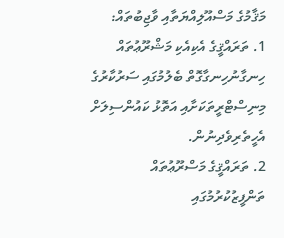މަޤާމުގެ މަސްއޫލިއްޔަތާއި ވާޖިބުތައް:
1. ތަރައްޤީގެ އެކިއެކި މަޝްރޫޢުތައް ހިނގާނުހިނގާގޮތް ބެލުމުގައި ސަރުކާރުގެ މިނިސްޓްރީތަކަށާއި އަތޮޅު ކައުންސިލަށް އެހީތެރިވެދިނުން.
2. ތަރައްޤީގެ މަސްރޫޢުތައް ތަންފީޒުކުރުމުގައި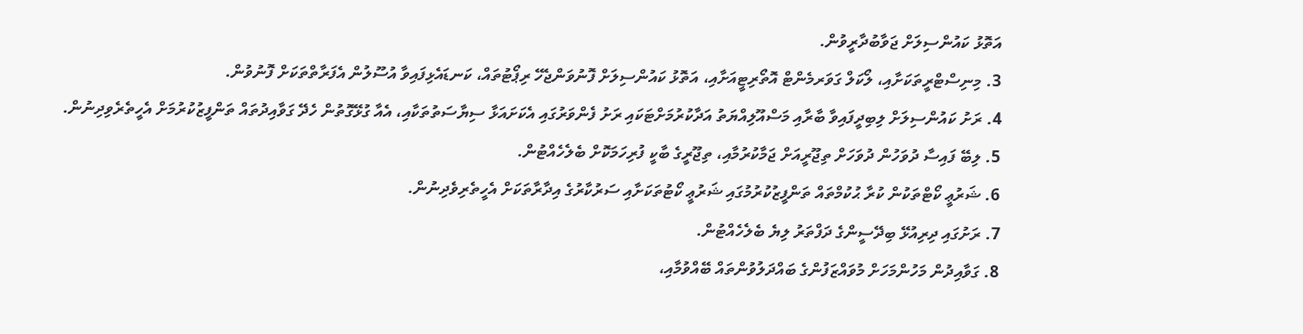އަތޮޅު ކައުންސިލަށް ޖަވާބުދާރީވުން.
3. މިނިސްޓްރީތަކަށާއި، ލޯކަލް ގަވަރމެންޓް އޮތޯރިޓީއަށާއި، އަތޮޅު ކައުންސިލަށް ފޮނުވަންޖެހޭ ރިޕޯޓުތައް، ކަނޑައެޅިފައިވާ އުސޫލުން އެފަރާތްތަކަށް ފޮނުވުން.
4. ރަށު ކައުންސިލަށް ލިބިދީފައިވާ ބާރާއި މަސްއޫލިއްޔަތު އަދާކުރުމަށްޓަކައި ރަށު ފެންވަރުގައި އެކަށައަޅާ ސިޔާސަތުތަކާއި، އެއާ ގުޅޭގޮތުން ހެދޭ ގަވާއިދުތައް ތަންފީޒުކުރުމަށް އެހީތެރެވިދިނުން.
5. ލިބޭ ފައިސާ ދުވަހުން ދުވަހަށް ތިޖޫރީއަށް ޖަމާކުރުމާއި، ތިޖޫރީގެ ބާކީ ފުރިހަމަކޮށް ބެލެހެއްޓުން.
6. ޝަރުޢީ ކޯޓްތަކުން ކުރާ ޙުކުމްތައް ތަންފީޒުކުރުމުގައި ޝަރުޢީ ކޯޓުތަކަށާއި ސަރުކާރުގެ އިދާރާތަކަށް އެހީތެރިވެދިނުން.
7. ރަށުގައި ދިރިއުޅޭ ބިދޭސީންގެ ދަފްތަރު ލިޔެ ބެލެހެއްޓުން.
8. ގަވާއިދުން މަހުންމަހަށް މުވައްޒަފުންގެ ބައްދަލުވުންތައް ބޭއްވުމާއި،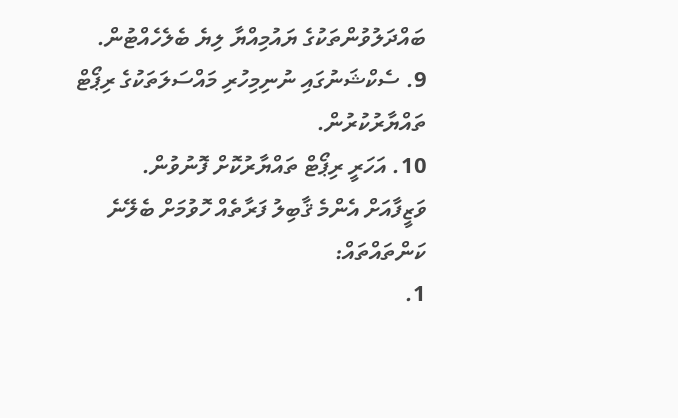ބައްދަލުވުންތަކުގެ ޔައުމިއްޔާ ލިޔެ ބެލެހެއްޓުން.
9. ސެކްޝަނުގައި ނުނިމިހުރި މައްސަލަތަކުގެ ރިޕޯޓް ތައްޔާރުކުރުން.
10. އަހަރީ ރިޕޯޓް ތައްޔާރުކޮށް ފޮނުވުން.
ވަޒީފާއަށް އެންމެ ޤާބިލު ފަރާތެއް ހޮވުމަށް ބެލޭނެ ކަންތައްތައް:
1.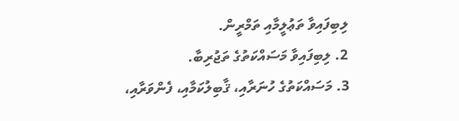ލިބިފައިވާ ތަޢުލީމާއި ތަމްރީން.
2. ލިބިފައިވާ މަސައްކަތުގެ ތަޖުރިބާ.
3. މަސައްކަތުގެ ހުނަރާއި، ޤާބިލުކަމާއި، ފެންވަރާއި،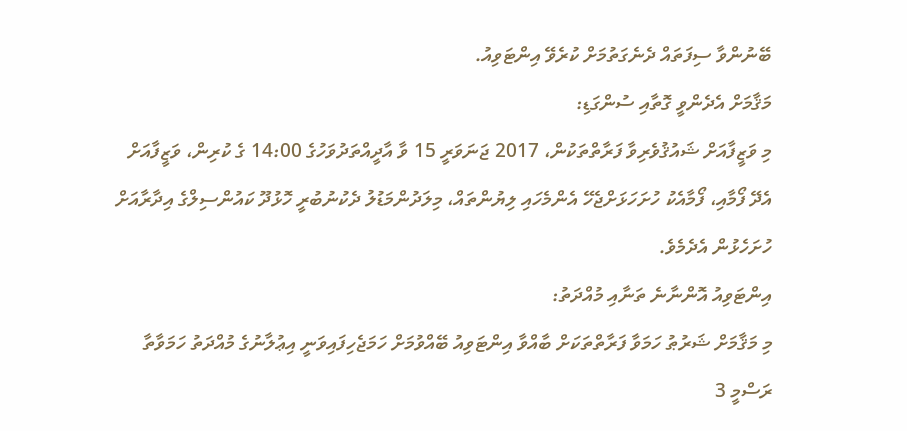ބޭނުންވާ ސިފަތައް ދެނެގަތުމަށް ކުރެވޭ އިންޓަވިއު.
މަޤާމަށް އެދެންވީ ގޮތާއި ސުންގަޑި:
މި ވަޒީފާއަށް ޝައުޤުވެރިވާ ފަރާތްތަކުން، 2017 ޖަނަވަރީ 15 ވާ އާދީއްތަދުވަހުގެ 14:00 ގެ ކުރިން، ވަޒީފާއަށް އެދޭ ފޯމާއި، ފޯމާއެކު ހުށަހަޅަށްޖެހޭ އެންމެހައި ލިޔުންތައް، މިލަދުންމަޑުލު ދެކުނުބުރީ ހޮޅުދޫ ކައުންސިލްގެ އިދާރާއަށް ހުށަހެޅުން އެދެމެވެ.
އިންޓަވިއު އޮންނާނެ ތަނާއި މުއްދަތު:
މި މަޤާމަށް ޝަރުޠު ހަމަވާ ފަރާތްތަކަށް ބާއްވާ އިންޓަވިއު ބޭއްވުމަށް ހަމަޖެހިފައިވަނީ އިޢުލާނުގެ މުއްދަތު ހަމަވާތާ ރަސްމީ 3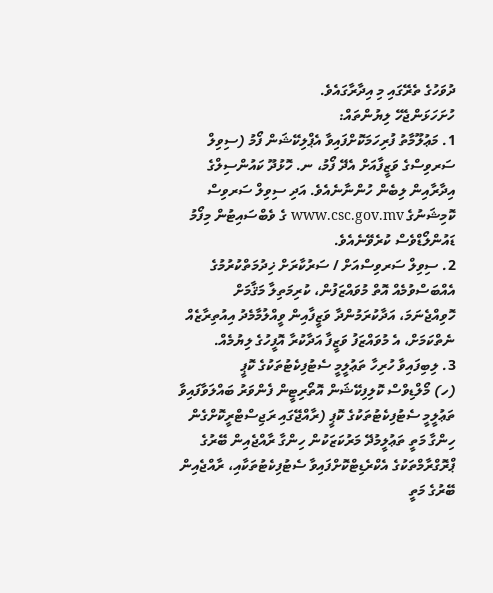ދުވަހުގެ ތެރޭގައި މި އިދާރާގައެވެ.
ހުށަހަޅަންޖެހޭ ލިޔުންތައް:
1. މަޢުލޫމާތު ފުރިހަމަކޮށްފައިވާ އެޕްލިކޭޝަން ފޯމު (ސިވިލް ސަރވިސްގެ ވަޒީފާއަށް އެދޭ ފޯމު، ނ. ހޮޅުދޫ ކައުންސިލްގެ އިދާރާއިން ލިބެން ހުންނާނެއެވެ. އަދި ސިވިލް ސަރވިސް ކޮމިޝަނުގެ www.csc.gov.mv ގެ ވެބްސައިޓުން މިފޯމު ޑައުންލޯޑްވެސް ކުރެވޭނެއެވެ.
2. ސިވިލް ސަރވިސްއަށް / ސަރުކާރަށް ޚިދުމަތްކުރުމުގެ އެއްބަސްވުމެއް އޮތް މުވައްޒަފުން، ކުރިމަތިލާ މަޤާމަށް ހޮވިއްޖެނަމަ، އަދާކުރަމުންދާ ވަޒީފާއިން ވީއްލުމާމެދު އިއުތިރާޒެއް ނެތްކަމަށް، އެ މުވައްޒަފު ވަޒީފާ އަދާކުރާ އޮފީހުގެ ލިޔުމެއް.
3. ލިބިފައިވާ ހުރިހާ ތަޢުލީމީ ސެޓުފިކެޓުތަކުގެ ކޮޕީ
(ހ) މޯލްޑިވްސް ކޮލިފިކޭޝަން އޮތޯރިޓީން ފެންވަރު ބައްލަވާފައިވާ ތަޢުލީމީ ސެޓުފިކެޓުތަކުގެ ކޮޕީ (ރާއްޖޭގައި ރަޖިސްޓްރީކޮށްގެން ހިންގާ މަތީ ތަޢުލީމުދޭ މަރުކަޒަކުން ހިންގާ ރާއްޖެއިން ބޭރުގެ ޕްރޮގްރާމްތަކުގެ އެކްރެޑިޓްކޮށްފައިވާ ސެޓުފިކެޓުތަކާއި، ރާއްޖެއިން ބޭރުގެ މަތީ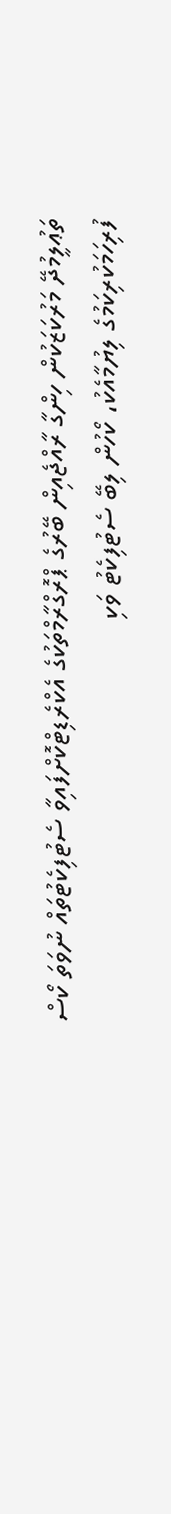ތަޢުލީމުދޭ މަރުކަޒަކުން ހިންގާ ރާއްޖެއިން ބޭރުގެ ޕްރޮގްރާމްތަކުގެ އެކްރެޑިޓްކޮށްފައިވާ ސެޓުފިކެޓުތައް ނުވަތަ ކޯސް ފުރިހަމަކުރިކަމުގެ ލިޔުމާއެކު، ކޯހުން ލިބޭ ސެޓުފިކެޓު ވަކި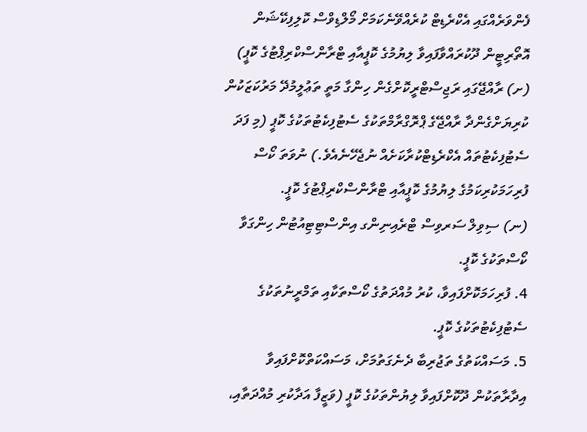ފެންވަރެއްގައި އެކްރެޑިޓް ކުރެއްވޭނެކަމަށް މޯލްޑިވްސް ކޮލިފިކޭޝަން އޮތޯރިޓީން ދޫކުރައްވާފައިވާ ލިޔުމުގެ ކޮޕީއާއި ޓްރާންސްކްރިޕްޓުގެ ކޮޕީ)
(ށ) ރާއްޖޭގައި ރަޖިސްޓްރީކޮށްގެން ހިންގާ މަތީ ތަޢުލީމުދޭ މަރުކަޒަކުން ކުރިޔަށްގެންދާ ރާއްޖޭގެ ޕްރޮގްރާމްތަކުގެ ސެޓުފިކެޓުތަކުގެ ކޮޕީ (މި ފަދަ ސެޓުފިކެޓުތައް އެކްރެޑިޓްކުރާކަށެއް ނުޖެހޭނެއެވެ.) ނުވަތަ ކޯސް ފުރިހަމަކުރިކަމުގެ ލިޔުމުގެ ކޮޕީއާއި ޓްރާންސްކްރިޕްޓުގެ ކޮޕީ.
(ނ) ސިވިލް ސަރވިސް ޓްރެއިނިންގ އިންސްޓިޓިއުޓުން ހިންގަވާ ކޯސްތަކުގެ ކޮޕީ.
4. ފުރިހަމަކޮށްފައިވާ، ކުރު މުއްދަތުގެ ކޯސްތަކާއި ތަމްރީނުތަކުގެ ސެޓުފިކެޓުތަކުގެ ކޮޕީ.
5. މަސައްކަތުގެ ތަޖުރިބާ ދެނެގަތުމަށް، މަސައްކަތްކޮށްފައިވާ އިދާރާތަކުން ދޫކޮށްފައިވާ ލިޔުންތަކުގެ ކޮޕީ (ވަޒީފާ އަދާކުރި މުއްދަތާއި،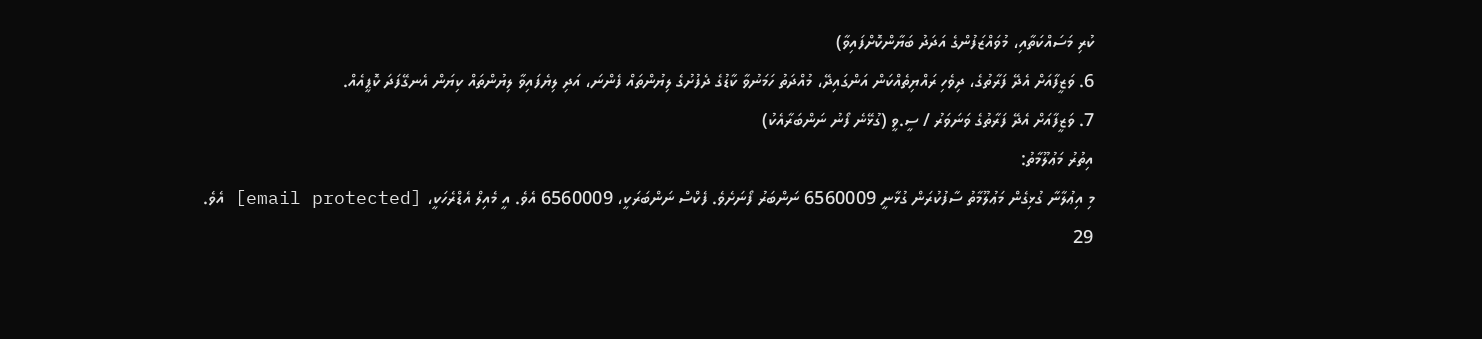ކުރި މަސައްކަތާއި، މުވައްޒަފުންގެ އަދަދު ބަޔާންކޮށްފައިވާ)
6. ވަޒީފާއަށް އެދޭ ފަރާތުގެ، ދިވެހި ރައްޔިތެއްކަން އަންގައިދޭ، މުއްދަތު ހަމަނުވާ ކާޑުގެ ދެފުށުގެ ލިޔުންތައް ފެންނަ، އަދި ލިޔެފައިވާ ލިޔުންތައް ކިޔަން އެނގޭފަދަ ކޮޕީއެއް.
7. ވަޒީފާއަށް އެދޭ ފަރާތުގެ ވަނަވަރު / ސީ.ވީ (ގުޅޭނެ ފޯނު ނަންބަރާއެކު)
އިތުރު މަޢުލޫމާތު:
މި އިޢުލާނާ ގުޅިގެން މަޢުލޫމާތު ސާފުކުރަން ގުޅާނީ 6560009 ނަންބަރު ފޯނަށެވެ. ފެކްސް ނަންބަރަކީ، 6560009 އެވެ. އީ މެއިލް އެޑްރެހަކީ، [email protected] އެވެ.
29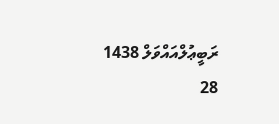ރަބީޢުލްއައްވަލް 1438
28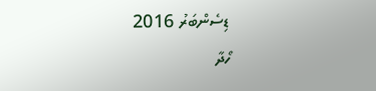ޑިސެންބަރު 2016
ހޯދާ